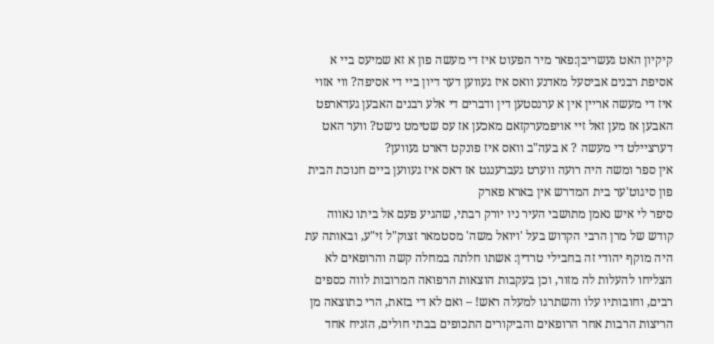קיקיון האט געשריבן:פאר מיר הפעוט איז די מעשה פון א זא שמיעס ביי א אסיפת רבנים אביסעל מאדנע וואס איז געווען דער דיון ביי די אסיפה? ווי אזוי איז די מעשה אריין אין א ערנסטען דין ודברים די אלע רבנים האבען געדארפט האבען אז מען זאל זיי אויפמערקזאם מאכען אז עס שטימט נישט? ווער האט דערציילט די מעשה ? א בעה"ב וואס איז פונקט דארט געווען?
אין ספר ומשה היה רועה ווערט געברענגט אז דאס איז געווען ביים חנוכת הבית פון סיגוט'ער בית המדרש אין בארא פארק
סיפר לי איש נאמן מתושבי העיר ניו יורק רבתי, שהגיע פעם אל ביתו נאווה קודש של מרן הרבי הקדוש בעל 'ויואל משה' מסטמאר זצוק"ל זי"ע, ובאותה עת היה מוקף יהודי זה בחבילי טרדין: אשתו חלתה במחלה קשה והרופאים לא הצליחו להעלות לה מזור, וכן בעקבות הוצאות הרפואה המרובות לווה כספים רבים, וחובותיו עלו והשתרגו למעלה ראש! – ואם לא די בזאת, הרי כתוצאה מן הריצות הרבות אחר הרופאים והביקורים התכופים בבתי חולים, הזניח אחד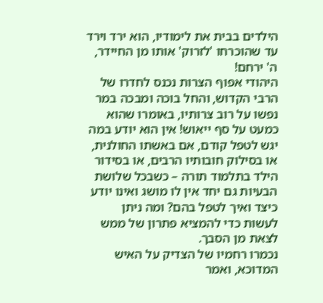הילדים בבית את לימודיו, הוא ירד וירד עד שהוכרחו 'לזרוק' אותו מן החיידר, ה' ירחם!
היהודי אפוף הצרות נכנס לחדרו של הרבי הקדוש, והחל בוכה ומבכה במר נפשו על רוב צרותיו, באומרו שהוא כמעט על סף ייאוש! אין הוא יודע במה יגש לטפל קודם, אם באשתו החולנית, או בסילוק חובותיו הרבים, או בסידור הילד בתלמוד תורה – כשבכל שלושת הבעיות גם יחד אין לו מושג ואינו יודע כיצד ואיך לטפל בהם? ומה ניתן לעשות כדי להמציא פתרון של ממש לצאת מן הסבך.
נכמרו רחמיו של הצדיק על האיש המדוכא, ואמר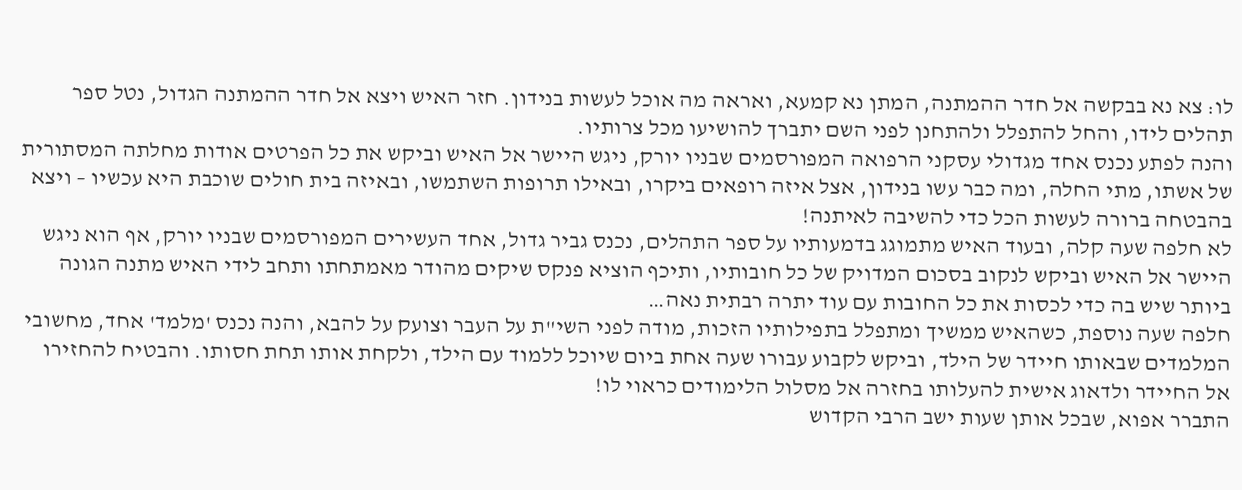לו: צא נא בבקשה אל חדר ההמתנה, המתן נא קמעא, ואראה מה אוכל לעשות בנידון. חזר האיש ויצא אל חדר ההמתנה הגדול, נטל ספר תהלים לידו, והחל להתפלל ולהתחנן לפני השם יתברך להושיעו מכל צרותיו.
והנה לפתע נכנס אחד מגדולי עסקני הרפואה המפורסמים שבניו יורק, ניגש היישר אל האיש וביקש את כל הפרטים אודות מחלתה המסתורית של אשתו, מתי החלה, ומה כבר עשו בנידון, אצל איזה רופאים ביקרו, ובאילו תרופות השתמשו, ובאיזה בית חולים שוכבת היא עכשיו – ויצא בהבטחה ברורה לעשות הכל כדי להשיבה לאיתנה!
לא חלפה שעה קלה, ובעוד האיש מתמוגג בדמעותיו על ספר התהלים, נכנס גביר גדול, אחד העשירים המפורסמים שבניו יורק, אף הוא ניגש היישר אל האיש וביקש לנקוב בסכום המדויק של כל חובותיו, ותיכף הוציא פנקס שיקים מהודר מאמתחתו ותחב לידי האיש מתנה הגונה ביותר שיש בה כדי לכסות את כל החובות עם עוד יתרה רבתית נאה…
חלפה שעה נוספת, כשהאיש ממשיך ומתפלל בתפילותיו הזכות, מודה לפני השי"ת על העבר וצועק על להבא, והנה נכנס 'מלמד' אחד, מחשובי המלמדים שבאותו חיידר של הילד, וביקש לקבוע עבורו שעה אחת ביום שיוכל ללמוד עם הילד, ולקחת אותו תחת חסותו. והבטיח להחזירו אל החיידר ולדאוג אישית להעלותו בחזרה אל מסלול הלימודים כראוי לו!
התברר אפוא, שבכל אותן שעות ישב הרבי הקדוש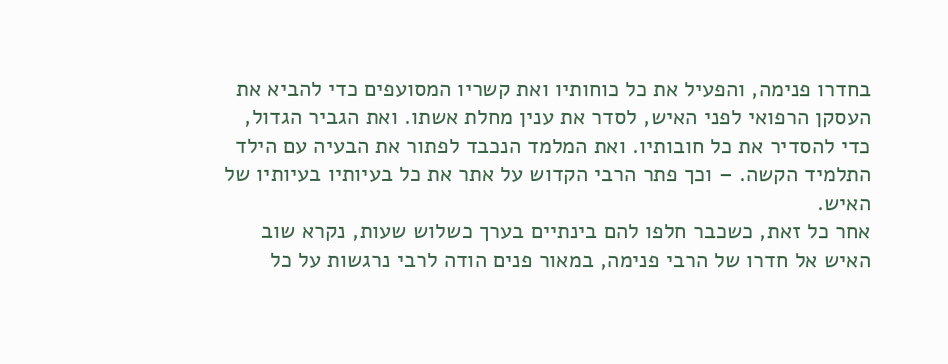בחדרו פנימה, והפעיל את כל כוחותיו ואת קשריו המסועפים כדי להביא את העסקן הרפואי לפני האיש, לסדר את ענין מחלת אשתו. ואת הגביר הגדול, כדי להסדיר את כל חובותיו. ואת המלמד הנכבד לפתור את הבעיה עם הילד התלמיד הקשה. – וכך פתר הרבי הקדוש על אתר את כל בעיותיו בעיותיו של האיש.
אחר כל זאת, כשכבר חלפו להם בינתיים בערך כשלוש שעות, נקרא שוב האיש אל חדרו של הרבי פנימה, במאור פנים הודה לרבי נרגשות על כל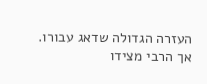העזרה הגדולה שדאג עבורו.
אך הרבי מצידו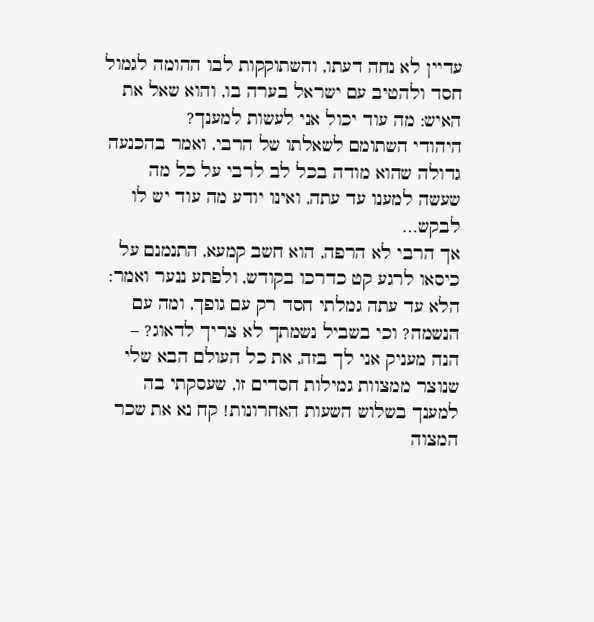עדיין לא נחה דעתו, והשתוקקות לבו ההומה לגמול חסד ולהטיב עם ישראל בערה בו, והוא שאל את האיש: מה עוד יכול אני לעשות למענך?
היהודי השתומם לשאלתו של הרבי, ואמר בהכנעה גדולה שהוא מודה בכל לב לרבי על כל מה שעשה למענו עד עתה, ואינו יודע מה עוד יש לו לבקש…
אך הרבי לא הרפה, הוא חשב קמעא, התנמנם על כיסאו לרגע קט כדרכו בקודש, ולפתע ננער ואמר: הלא עד עתה גמלתי חסד רק עם גופך, ומה עם הנשמה? וכי בשביל נשמתך לא צריך לדאוג? – הנה מעניק אני לך בזה, את כל העולם הבא שלי שנוצר ממצוות גמילות חסדים זו, שעסקתי בה למענך בשלוש השעות האחרונות! קח נא את שכר המצוה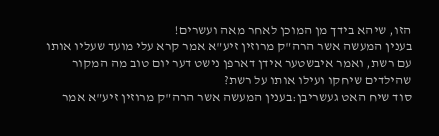הזו, שיהא בידך מן המוכן לאחר מאה ועשרים!
בענין המעשה אשר הרה"ק מרוזין זיע"א אמר קרא עלי מועד שעליו אותו עם רשת, ואמר איבשטער אידן דארפן נישט דער יום טוב מה המקור שהילדים שיחקו ועילו אותו על רשת?
סוד שיח האט געשריבן:בענין המעשה אשר הרה"ק מרוזין זיע"א אמר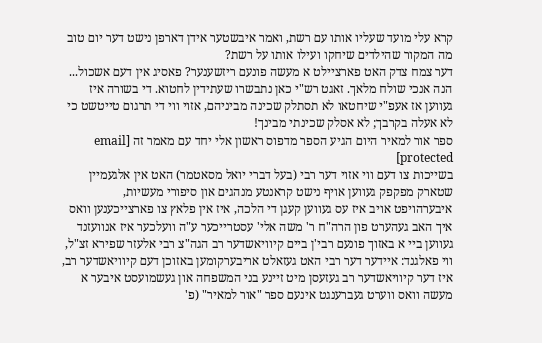קרא עלי מועד שעליו אותו עם רשת, ואמר איבשטער אידן דארפן נישט דער יום טוב מה המקור שהילדים שיחקו ועילו אותו על רשת?
דער צמח צדק האט פארציילט א מעשה פונעם ריזשענער? פאסיג אין דעם אשכול...
הנה אנכי שולח מלאך. זאגט רש"י כאן נתבשרו שעתידין לחטוא. די בשורה איז געווען אז אעפ"י שיחטאו לא תסתלק שכינה מביניהם, אזוי ווי די תרגום טייטשט כי לא אעלה בקרבך; לא אסלק שכינתי מבינך!
ספר אור למאיר היום הגיע הספר מדפוס ראשון אלי יחד עם מאמר זה [email protected]
בשייכות צו דעם ווי אזוי דער רבי (בעל דברי יואל מסאטמר) האט אין אלגעמיין שטארק מפקפק געווען אויף נישט קראנטע מנהגים און סיפורי מעשיות, איבערהויפט אויב איז עס געווען קעגן די הלכה, איז אין פלאץ צו פארצייכענען וואס איך האב געהערט פון הרה"ח ר' משה אלי' עסטרייכער ע"ה וועלכער איז אנוועזנד געווען ביי א באזוך פונעם רבי'ן ביים קיוויאשדער רב הגה"צ רבי אלעזר שפירא זצ"ל, ווי פאלגנד: איידער דער רבי האט געזאלט אריבערקומען באזוכן דעם קיוויאשדער רב, איז דער קיוויאשדער רב געזעסן מיט זיינע בני המשפחה און געשמועסט איבער א מעשה וואס ווערט געברענגט אינעם ספר "אור למאיר" (פ'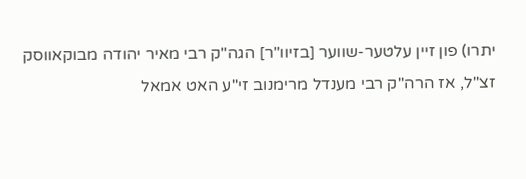יתרו) פון זיין עלטער-שווער [בזיוו"ר] הגה"ק רבי מאיר יהודה מבוקאווסק זצ"ל, אז הרה"ק רבי מענדל מרימנוב זי"ע האט אמאל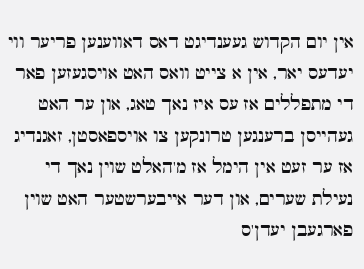אין יום הקדוש געענדיגט דאס דאווענען פריער ווי יעדעס יאר, אין א צייט וואס האט אויסגעזען פאר די מתפללים אז עס איז נאך טאג, און ער האט געהייסן ברענגען טרונקען צו אויספאסטן, זאגנדיג אז ער זעט אין הימל אז מ'האלט שוין נאך די נעילת שערים, און דער אייבערשטער האט שוין פארגעבן יעדן'ס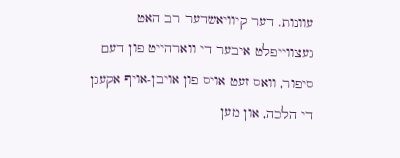עוונות. דער קיוויאשדער רב האט געצווייפלט איבער די ווארהייט פון דעם סיפור, וואס זעט אויס פון אויבן-אויף אקעגן די הלכה, און מען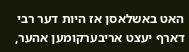האט באשלאסן אז היות דער רבי דארף יעצט אריבערקומען אהער,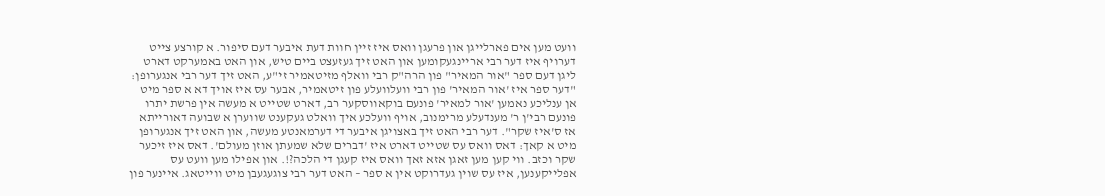וועט מען אים פארלייגן און פרעגן וואס איז זיין חוות דעת איבער דעם סיפור. א קורצע צייט דערויף איז דער רבי אריינגעקומען און האט זיך געזעצט ביים טיש, און האט באמערקט דארט ליגן דעם ספר "אור המאיר" פון הרה"ק רבי וואלף מזיטאמיר זי"ע, האט זיך דער רבי אנגערופן: "דער ספר איז 'אור המאיר' פון רבי וועלוועלע פון זיטאמיר, אבער עס איז אויך דא א ספר מיט אן ענליכע נאמען 'אור למאיר' פונעם בוקאווסקער רב, דארט שטייט א מעשה אין פרשת יתרו פונעם רבי'ן ר' מענדעלע מרימנוב, אויף וועלכע איך וואלט געקענט שווערן א שבועה דאורייתא אז ס'איז שקר". דער רבי האט זיך באצויגן איבער די דערמאנטע מעשה, און האט זיך אנגערופן מיט א קאך: דאס וואס עס שטייט דארט איז 'דברים שלא שמעתן אוזן מעולם'. דאס איז זיכער שקר וכזב. ווי קען מען זאגן אזא זאך וואס איז קעגן די הלכה?!. און אפילו מען וועט עס אפלייקענען, איז עס שוין געדרוקט אין א ספר – האט דער רבי צוגעגעבן מיט ווייטאג. איינער פון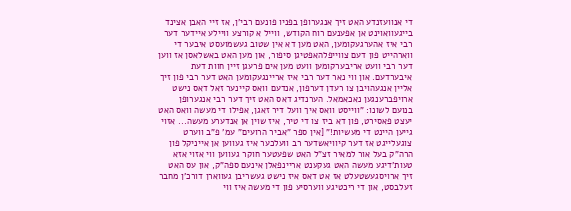די אנוועזנדע האט זיך אנגערופן בפניו פונעם רבי'ן, אז זיי האבן אצינד בייגעוואוינט אן אפענעם רוח הקודש, ווייל א קורצע וויילע איידער דער רבי איז אהערגעקומען, האט מען דא אין שטוב געשמועסט איבער די ווארהייט פון דעם צווייפלהאפטיגן סיפור, און מען האט באשלאסן אז ווען דער רבי וועט אריבערקומען וועט מען אים פרעגן זיין חוות דעת איבערדעם. און ווי נאר דער רבי איז אריינגעקומען האט דער רבי פון זיך אליין אנגעהויבן צו רעדן דערפון, אנדעם וואס קיינער זאל דאס נישט ארויפברענגען נאכאמאל. הערנדיג דאס האט זיך דער רבי אנגערופן בנועם לשונו: "ווייסט וואס איך וועל דיר זאגן, אפילו די מעשה וואס האט יעצט פאסירט, פון דא ביז צו די טיר, איז שוין אן אנדערע מעשה... אזוי גייען היינט די מעשיות!" [אין ספר "אביר הרועים" עמ' פ"ב ווערט צוגעלייגט אז דער קיוויאשדער רב וועלכער איז געווען אן אייניקל פון הרה"ק בעל אור למאיר זצ"ל האט שפעטער חוקר געווען ווי אזוי אזא טעות'דיגע מעשה האט געקענט אריינפאלן אינעם ספה"ק, און עס האט זיך ארויסגעשטעלט אז אט דאס איז נישט געשריבן געווארן דורכ'ן מחבר זעלבסט, און די ריכטיגע ווערסיע פון די מעשה איז ווי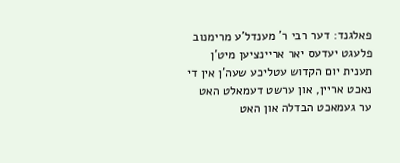פאלגנד: דער רבי ר' מענדל'ע מרימנוב פלעגט יעדעס יאר אריינציען מיט'ן תענית יום הקדוש עטליכע שעה'ן אין די נאכט אריין, און ערשט דעמאלט האט ער געמאכט הבדלה און האט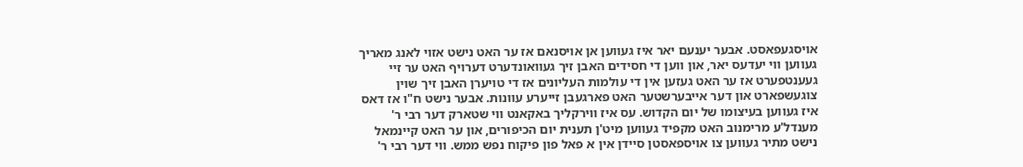אויסגעפאסט. אבער יענעם יאר איז געווען אן אויסנאם אז ער האט נישט אזוי לאנג מאריך געווען ווי יעדעס יאר, און ווען די חסידים האבן זיך געוואונדערט דערויף האט ער זיי געענטפערט אז ער האט געזען אין די עולמות העליונים אז די טויערן האבן זיך שוין צוגעשפארט און דער אייבערשטער האט פארגעבן זייערע עוונות. אבער נישט ח"ו אז דאס איז געווען בעיצומו של יום הקדוש. עס איז ווירקליך באקאנט ווי שטארק דער רבי ר' מענדל'ע מרימנוב האט מקפיד געווען מיט'ן תענית יום הכיפורים, און ער האט קיינמאל נישט מתיר געווען צו אויספאסטן סיידן אין א פאל פון פיקוח נפש ממש. ווי דער רבי ר'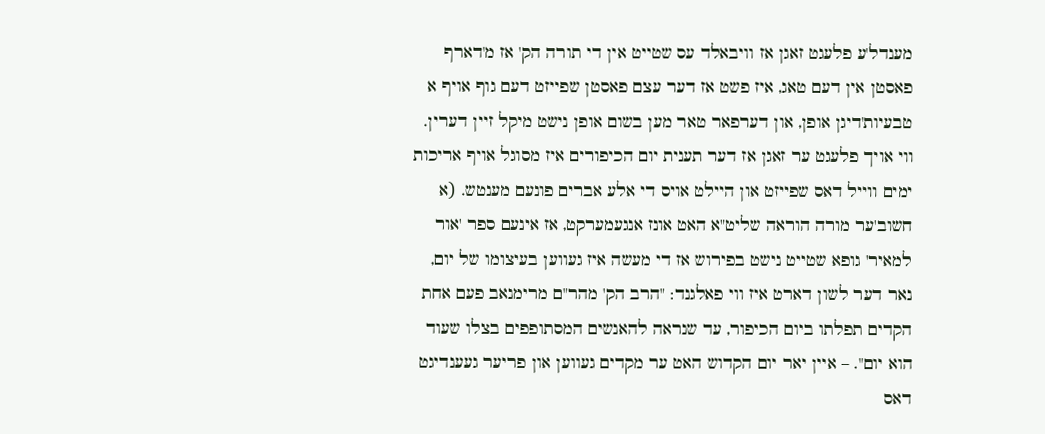מענדל'ע פלעגט זאגן אז וויבאלד עס שטייט אין די תורה הק' אז מ'דארף פאסטן אין דעם טאג, איז פשט אז דער עצם פאסטן שפייזט דעם גוף אויף א טבעיות'דיגן אופן, און דערפאר טאר מען בשום אופן נישט מיקל זיין דערין. ווי אויך פלעגט ער זאגן אז דער תענית יום הכיפורים איז מסוגל אויף אריכות ימים ווייל דאס שפייזט און היילט אויס די אלע אברים פונעם מענטש. (א חשוב'ער מורה הוראה שליט"א האט אונז אנגעמערקט, אז אינעם ספר 'אור למאיר' גופא שטייט נישט בפירוש אז די מעשה איז געווען בעיצומו של יום, נאר דער לשון דארט איז ווי פאלגנד: "הרב הק' מהר"ם מרימנאב פעם אחת הקדים תפלתו ביום הכיפור, עד שנראה להאנשים המסתופפים בצלו שעוד הוא יום". – איין יאר יום הקדוש האט ער מקדים געווען און פריער געענדיגט דאס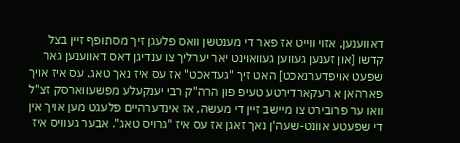דאווענען, אזוי ווייט אז פאר די מענטשן וואס פלעגן זיך מסתופף זיין בצל קדשו [און זענען געווען געוואוינט יאר יערליך צו ענדיגן דאס דאווענען גאר שפעט אויפדערנאכט] האט זיך "געדאכט" אז עס איז נאך טאג. עס איז אויך פארהאן א רעקארדירטע טעיפ פון הרה"ק רבי יענקעלע מפשעווארסק זצ"ל וואו ער פרובירט צו מיישב זיין די מעשה, אז אינדערהיים פלעגט מען אויך אין די שפעטע אוונט-שעה'ן נאך זאגן אז עס איז "גרויס טאג". אבער געוויס איז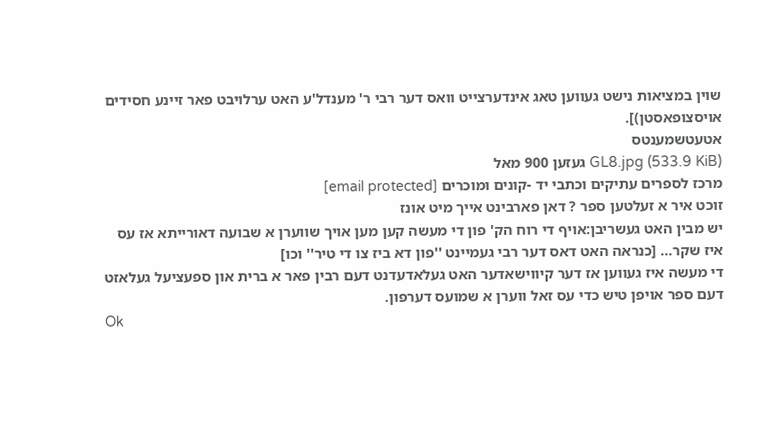שוין במציאות נישט געווען טאג אינדערצייט וואס דער רבי ר' מענדל'ע האט ערלויבט פאר זיינע חסידים אויסצופאסטן)].
אטעטשמענטס
GL8.jpg (533.9 KiB) געזען 900 מאל
מרכז לספרים עתיקים וכתבי יד -קונים ומוכרים [email protected]
זוכט איר א זעלטען ספר ? דאן פארבינט אייך מיט אונז
יש מבין האט געשריבן:אויף די רוח הק' פון די מעשה קען מען אויך שווערן א שבועה דאורייתא אז עס איז שקר... [כנראה האט דאס דער רבי געמיינט ''פון דא ביז צו די טיר'' וכו]
די מעשה איז געווען אז דער קיווישאדער האט געלאדעדנט דעם רבין פאר א ברית און ספעציעל געלאזט דעם ספר אויפן טיש כדי עס זאל ווערן א שמועס דערפון.
Ok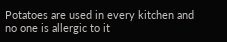Potatoes are used in every kitchen and no one is allergic to it